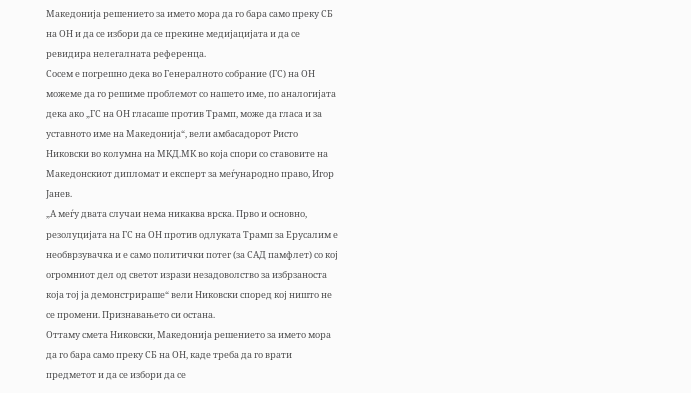Македонија решението за името мора да го бара само преку СБ на ОН и да се избори да се прекине медијацијата и да се ревидира нелегалната референца.
Сосем е погрешно дека во Генералното собрание (ГС) на ОН можеме да го решиме проблемот со нашето име, по аналогијата дека ако „ГС на ОН гласаше против Трамп, може да гласа и за уставното име на Македонија“, вели амбасадорот Ристо Никовски во колумна на МКД.МК во која спори со ставовите на Македонскиот дипломат и експерт за меѓународно право, Игор Јанев.
„А меѓу двата случаи нема никаква врска. Прво и основно, резолуцијата на ГС на ОН против одлуката Трамп за Ерусалим е необврзувачка и е само политички потег (за САД памфлет) со кој огромниот дел од светот изрази незадоволство за избрзаноста која тој ја демонстрираше“ вели Никовски според кој ништо не се промени. Признавањето си остана.
Оттаму смета Никовски, Македонија решението за името мора да го бара само преку СБ на ОН, каде треба да го врати предметот и да се избори да се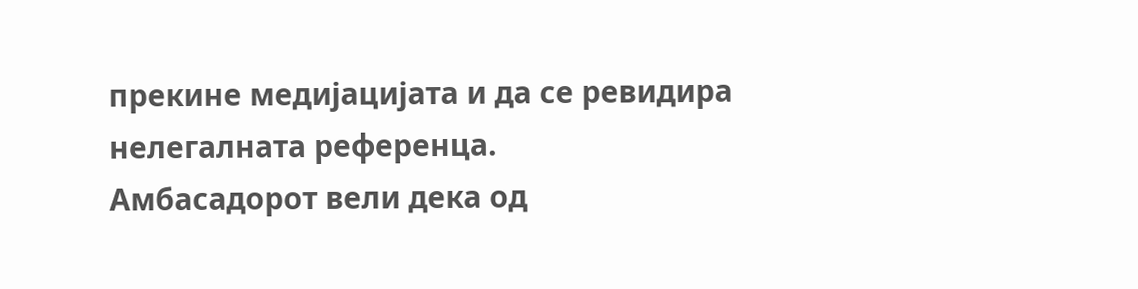прекине медијацијата и да се ревидира нелегалната референца.
Амбасадорот вели дека од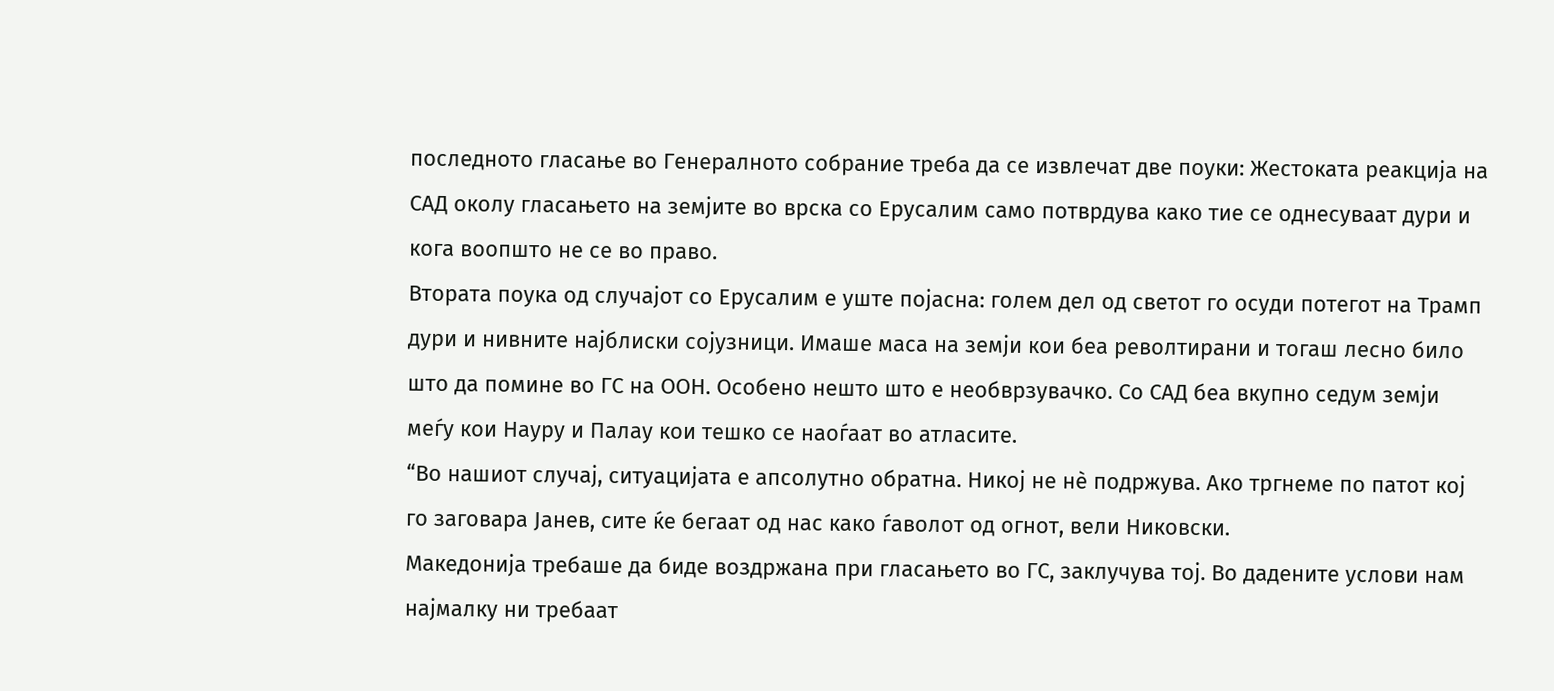последното гласање во Генералното собрание треба да се извлечат две поуки: Жестоката реакција на САД околу гласањето на земјите во врска со Ерусалим само потврдува како тие се однесуваат дури и кога воопшто не се во право.
Втората поука од случајот со Ерусалим е уште појасна: голем дел од светот го осуди потегот на Трамп дури и нивните најблиски сојузници. Имаше маса на земји кои беа револтирани и тогаш лесно било што да помине во ГС на ООН. Особено нешто што е необврзувачко. Со САД беа вкупно седум земји меѓу кои Науру и Палау кои тешко се наоѓаат во атласите.
“Во нашиот случај, ситуацијата е апсолутно обратна. Никој не нѐ подржува. Ако тргнеме по патот кој го заговара Јанев, сите ќе бегаат од нас како ѓаволот од огнот, вели Никовски.
Македонија требаше да биде воздржана при гласањето во ГС, заклучува тој. Во дадените услови нам најмалку ни требаат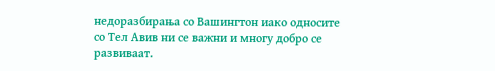недоразбирања со Вашингтон иако односите со Тел Авив ни се важни и многу добро се развиваат.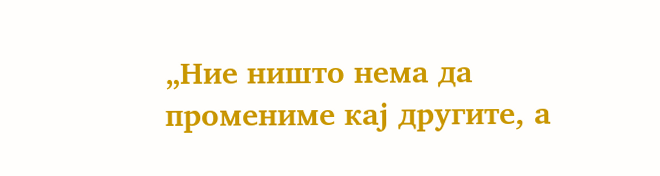„Ние ништо нема да промениме кај другите, а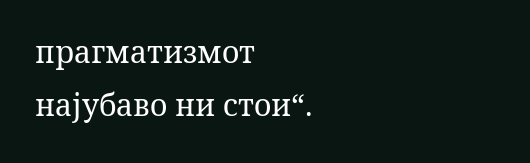прагматизмот најубаво ни стои“.